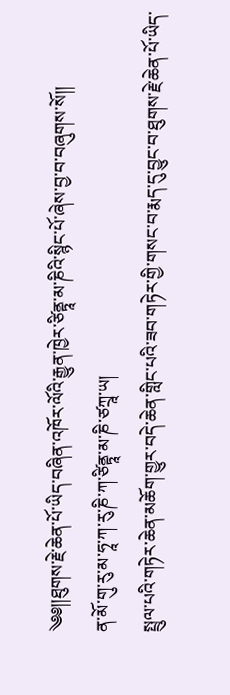༄༅།།ཐུགས་རྗེ་ཆེན་པོ་ཡིད་བཞིན་འཁོར་ལོའི་རྒྱུན་ཁྱེར་ཙིནྟཱ་མ་ཎིའི་སྙིང་པོ་ཞེས་བྱ་བ་བཞུགས་སོ།།
ན་མོ་གུ་རུ་མ་ཧཱ་ཀ་རུ་ཎི་ཀ་ཙིནྟཱ་མ་ཎི་ཙཀྲཱ་ཡ།
སྤྲུལ་པའི་གཏེར་ཆེན་མཆོག་གྱུར་བདེ་ཆེན་གླིང་པའི་ཟབ་གཏེར་གྱི་གསང་བ་རྨད་དུ་བྱུང་བ་ཐུགས་རྗེ་ཆེན་པོ་ཡིད་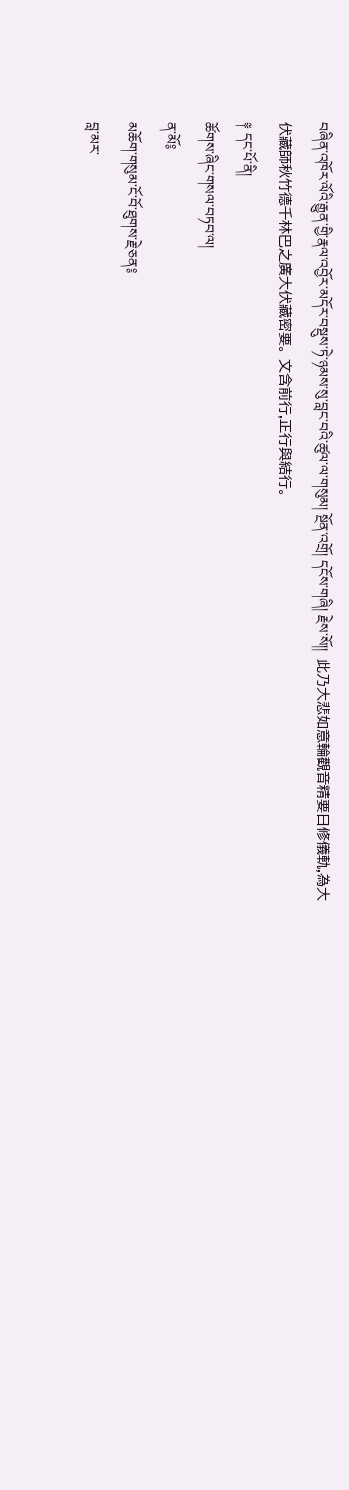བཞིན་འཁོར་ལོའི་རྒྱུན་གྱི་རྣལ་འབྱོར་མདོར་བསྡུས་ཏེ་ཉམས་སུ་བླང་བའི་ཚུལ་ལ་གསུམ། སྔོན་འགྲོ། དངོས་གཞི། རྗེས་སོ།།  此乃大悲如意輪觀音精要日修儀軌,為大伏藏師秋竹德千林巴之廣大伏藏密要。 文含前行,正行與結行。
༈ དང་པོ་ནི།
ཚོགས་ཞིང་གསལ་བཏབ་ལ།
ན་མོ༔
མཆོག་གསུམ་ངོ་བོ་ཐུགས་རྗེ་ཅན༔
བླ་མར་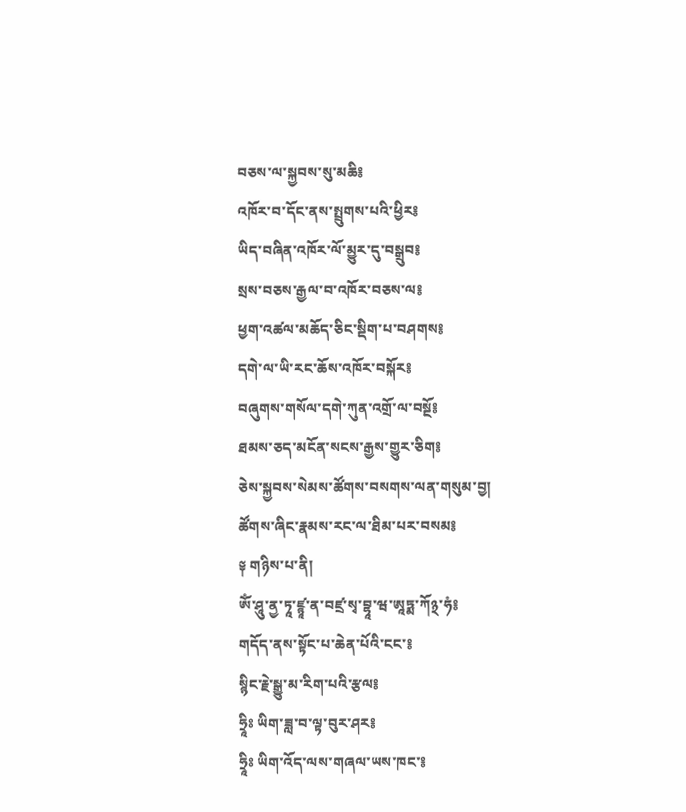བཅས་ལ་སྐྱབས་སུ་མཆི༔
འཁོར་བ་དོང་ནས་སྤྲུགས་པའི་ཕྱིར༔
ཡིད་བཞིན་འཁོར་ལོ་མྱུར་དུ་བསྒྲུབ༔
སྲས་བཅས་རྒྱལ་བ་འཁོར་བཅས་ལ༔
ཕྱག་འཚལ་མཆོད་ཅིང་སྡིག་པ་བཤགས༔
དགེ་ལ་ཡི་རང་ཆོས་འཁོར་བསྐོར༔
བཞུགས་གསོལ་དགེ་ཀུན་འགྲོ་ལ་བསྔོ༔
ཐམས་ཅད་མངོན་སངས་རྒྱས་གྱུར་ཅིག༔
ཅེས་སྐྱབས་སེམས་ཚོགས་བསགས་ལན་གསུམ་བྱ།
ཚོགས་ཞིང་རྣམས་རང་ལ་ཐིམ་པར་བསམ༔
༈ གཉིས་པ་ནི།
ཨོཾ་ཤཱུ་ནྱ་ཏཱ་ཛྙཱ་ན་བཛྲ་སྭ་བྷཱ་ཝ་ཨཱཏྨ་ཀོ྅་ཧཾ༔
གདོད་ནས་སྟོང་པ་ཆེན་པོའི་ངང་༔
སྙིང་རྗེ་སྒྱུ་མ་རིག་པའི་རྩལ༔
ཧྲཱིཿ ཡིག་ཟླ་བ་ལྟ་བུར་ཤར༔
ཧྲཱིཿ ཡིག་འོད་ལས་གཞལ་ཡས་ཁང་༔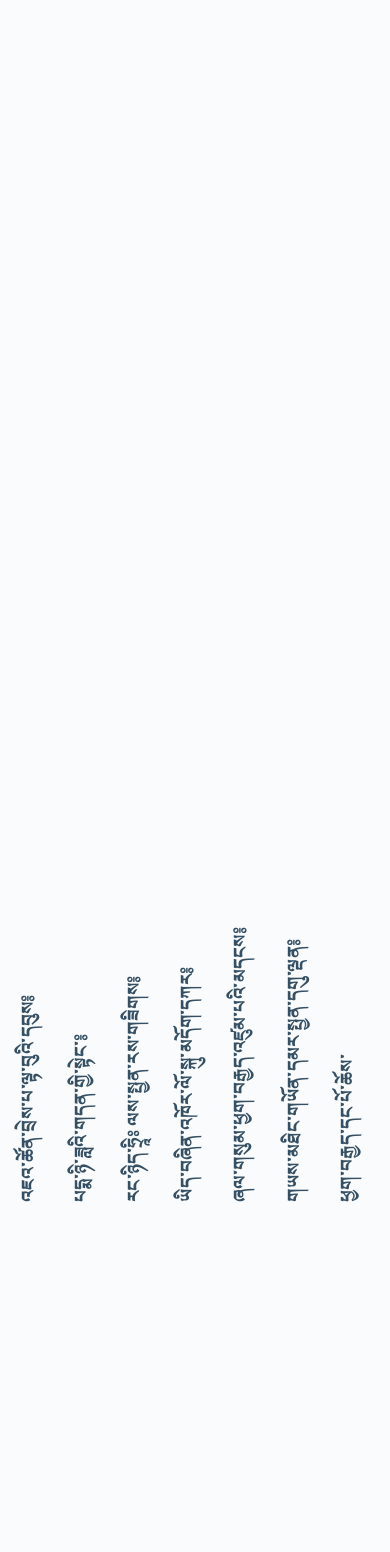འཇའ་ཚོན་བྲེས་པ་ལྟ་བུའི་དབུས༔
པདྨ་ཉི་ཟླའི་གདན་གྱི་སྟེང་༔
རང་ཉིད་ཧྲཱིཿ ལས་སྤྱན་རས་གཟིགས༔
ཡིད་བཞིན་འཁོར་ལོ་སྐུ་མདོག་དཀར༔
ཞལ་གསུམ་ཕྱག་བརྒྱད་འཛུམ་པའི་མདངས༔
གཡས་མཐིང་གཡོན་དམར་སྤྱན་དགུ་ལྡན༔
ཕྱག་བརྒྱད་དང་པོ་ཆོས་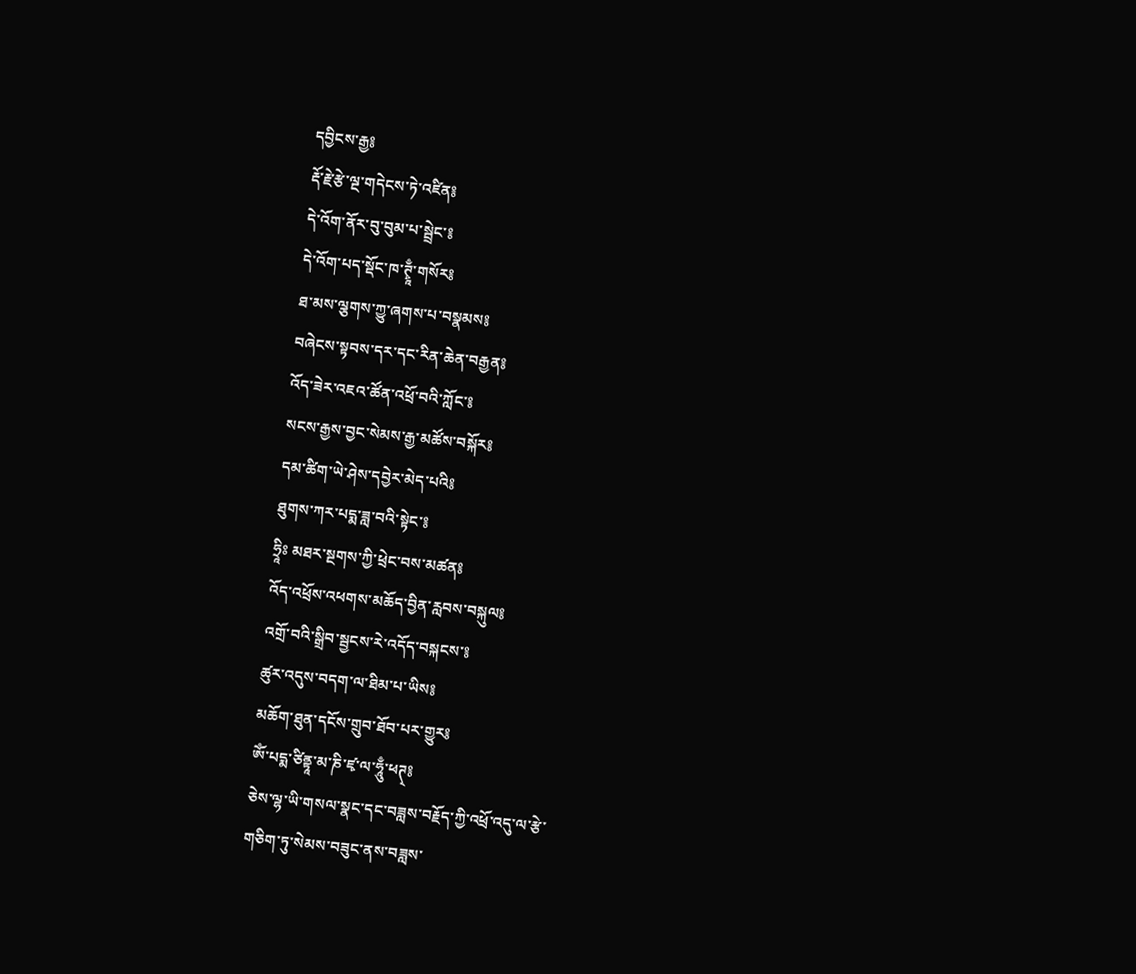དབྱིངས་རྒྱ༔
རྡོ་རྗེ་རྩེ་ལྔ་གདེངས་ཏེ་འཛིན༔
དེ་འོག་ནོར་བུ་བུམ་པ་སྦྲེང་༔
དེ་འོག་པད་སྡོང་ཁ་ཊྭཱྃ་གསོར༔
ཐ་མས་ལྕགས་ཀྱུ་ཞགས་པ་བསྣམས༔
བཞེངས་སྟབས་དར་དང་རིན་ཆེན་བརྒྱན༔
འོད་ཟེར་འཇའ་ཚོན་འཕྲོ་བའི་ཀློང་༔
སངས་རྒྱས་བྱང་སེམས་རྒྱ་མཚོས་བསྐོར༔
དམ་ཚིག་ཡེ་ཤེས་དབྱེར་མེད་པའི༔
ཐུགས་ཀར་པདྨ་ཟླ་བའི་སྟེང་༔
ཧྲཱིཿ མཐར་སྔགས་ཀྱི་ཕྲེང་བས་མཚན༔
འོད་འཕྲོས་འཕགས་མཆོད་བྱིན་རླབས་བསྐུལ༔
འགྲོ་བའི་སྒྲིབ་སྦྱངས་རེ་འདོད་བསྐངས་༔
ཚུར་འདུས་བདག་ལ་ཐིམ་པ་ཡིས༔
མཆོག་ཐུན་དངོས་གྲུབ་ཐོབ་པར་གྱུར༔
ཨོཾ་པདྨ་ཙིནྟཱ་མ་ཎི་ཛྭ་ལ་ཧཱུྃ་ཕཊ྄༔
ཅེས་ལྷ་ཡི་གསལ་སྣང་དང་བཟླས་བརྗོད་ཀྱི་འཕྲོ་འདུ་ལ་རྩེ་
གཅིག་ཏུ་སེམས་བཟུང་ནས་བཟླས་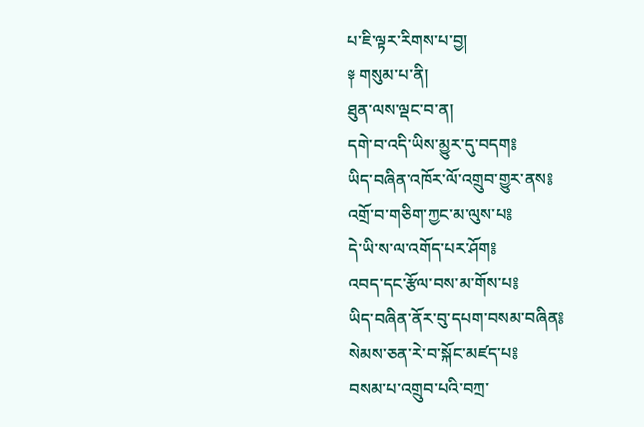པ་ཇི་ལྟར་རིགས་པ་བྱ།
༈ གསུམ་པ་ནི།
ཐུན་ལས་ལྡང་བ་ན།
དགེ་བ་འདི་ཡིས་མྱུར་དུ་བདག༔
ཡིད་བཞིན་འཁོར་ལོ་འགྲུབ་གྱུར་ནས༔
འགྲོ་བ་གཅིག་ཀྱང་མ་ལུས་པ༔
དེ་ཡི་ས་ལ་འགོད་པར་ཤོག༔
འབད་དང་རྩོལ་བས་མ་གོས་པ༔
ཡིད་བཞིན་ནོར་བུ་དཔག་བསམ་བཞིན༔
སེམས་ཅན་རེ་བ་སྐོང་མཛད་པ༔
བསམ་པ་འགྲུབ་པའི་བཀྲ་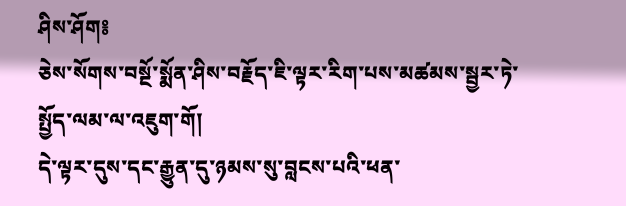ཤིས་ཤོག༔
ཅེས་སོགས་བསྔོ་སྨོན་ཤིས་བརྗོད་ཇི་ལྟར་རིག་པས་མཚམས་སྦྱར་ཏེ་སྤྱོད་ལམ་ལ་འཇུག་གོ།
དེ་ལྟར་དུས་དང་རྒྱུན་དུ་ཉམས་སུ་བླངས་པའི་ཕན་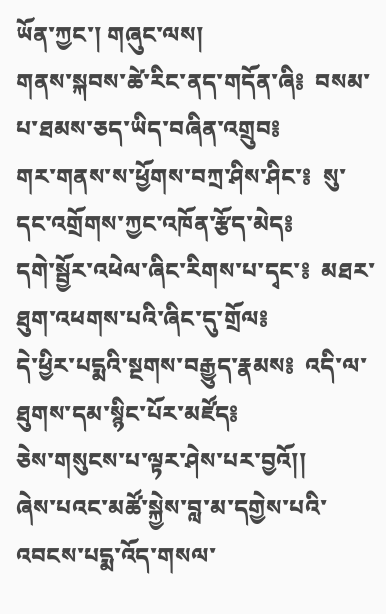ཡོན་ཀྱང་། གཞུང་ལས།
གནས་སྐབས་ཚེ་རིང་ནད་གདོན་ཞི༔  བསམ་པ་ཐམས་ཅད་ཡིད་བཞིན་འགྲུབ༔
གར་གནས་ས་ཕྱོགས་བཀྲ་ཤིས་ཤིང་༔  སུ་དང་འགྲོགས་ཀྱང་འཁོན་རྩོད་མེད༔
དགེ་སྦྱོར་འཕེལ་ཞིང་རིགས་པ་དྭང་༔  མཐར་ཐུག་འཕགས་པའི་ཞིང་དུ་གྲོལ༔
དེ་ཕྱིར་པདྨའི་སྔགས་བརྒྱུད་རྣམས༔  འདི་ལ་ཐུགས་དམ་སྙིང་པོར་མཛོད༔
ཅེས་གསུངས་པ་ལྟར་ཤེས་པར་བྱའོ།།
ཞེས་པའང་མཚོ་སྐྱེས་བླ་མ་དགྱེས་པའི་འབངས་པདྨ་འོད་གསལ་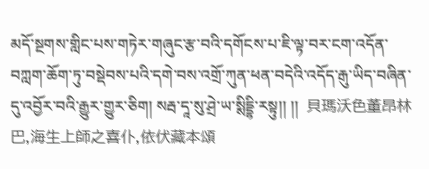མདོ་སྔགས་གླིང་པས་གཏེར་གཞུང་རྩ་བའི་དགོངས་པ་ཇི་ལྟ་བར་ངག་འདོན་བཀླག་ཆོག་ཏུ་བསྡེབས་པའི་དགེ་བས་འགྲོ་ཀུན་ཕན་བདེའི་འདོད་རྒུ་ཡིད་བཞིན་དུ་འབྱོར་བའི་རྒྱུར་གྱུར་ཅིག། སརྦ་དཱ་སུ་ཤྲེ་ཡ་སྶིདྡྷི་རསྟུ།། །།  貝瑪沃色董昂林巴,海生上師之喜仆,依伏藏本頌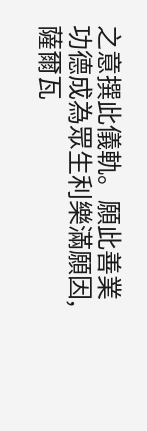之意撰此儀軌。願此善業功德成為眾生利樂滿願因,薩爾瓦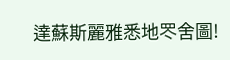達蘇斯麗雅悉地罖舍圖!